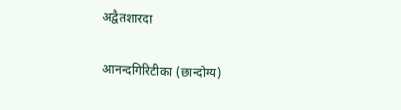अद्वैतशारदा

आनन्दगिरिटीका (छान्दोग्य)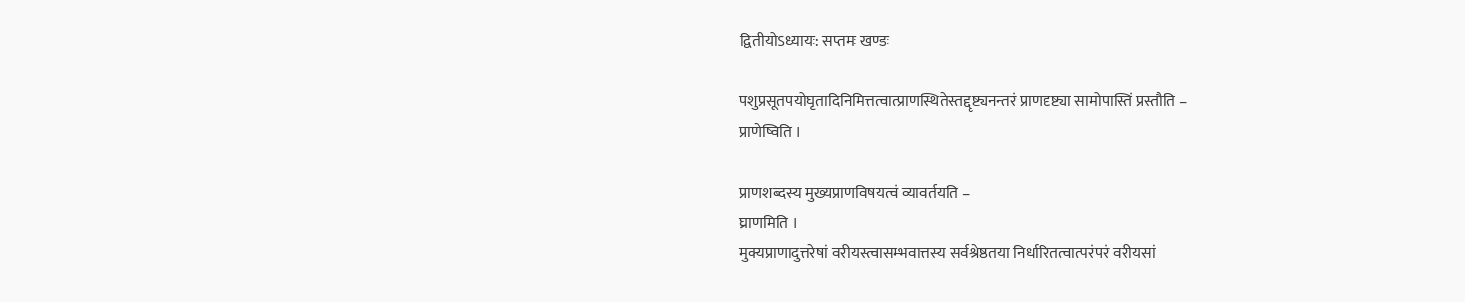द्वितीयोऽध्यायः: सप्तमः खण्डः

पशुप्रसूतपयोघृतादिनिमित्तत्वात्प्राणस्थितेस्तद्दृष्ट्यनन्तरं प्राणदृष्ट्या सामोपास्तिं प्रस्तौति –
प्राणेष्विति ।

प्राणशब्दस्य मुख्यप्राणविषयत्वं व्यावर्तयति –
घ्राणमिति ।
मुक्यप्राणादुत्तरेषां वरीयस्त्वासम्भवात्तस्य सर्वश्रेष्ठतया निर्धारितत्वात्परंपरं वरीयसां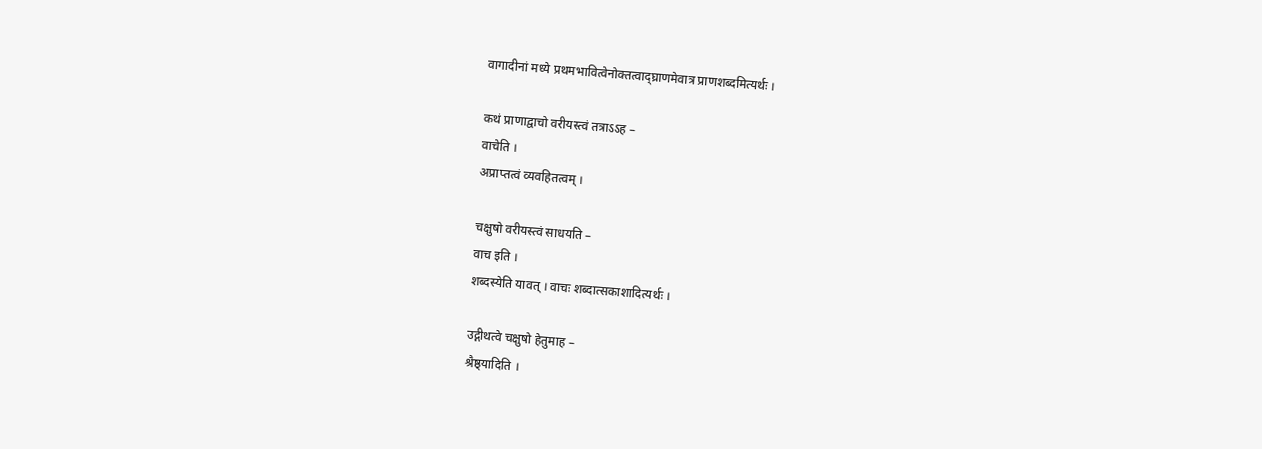वागादीनां मध्ये प्रथमभावित्वेनोक्तत्वाद्घ्राणमेवात्र प्राणशब्दमित्यर्थः ।

कथं प्राणाद्वाचो वरीयस्त्वं तत्राऽऽह –
वाचेति ।
अप्राप्तत्वं व्यवहितत्वम् ।

चक्षुषो वरीयस्त्वं साधयति –
वाच इति ।
शब्दस्येति यावत् । वाचः शब्दात्सकाशादित्यर्थः ।

उद्गीथत्वे चक्षुषो हेतुमाह –
श्रैष्ठ्यादिति ।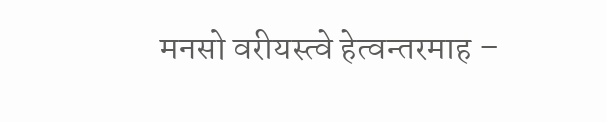मनसो वरीयस्त्वे हेत्वन्तरमाह –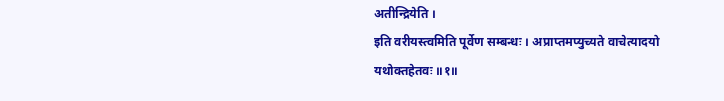अतीन्द्रियेति ।
इति वरीयस्त्वमिति पूर्वेण सम्बन्धः । अप्राप्तमप्युच्यते वाचेत्यादयो यथोक्तहेतवः ॥१॥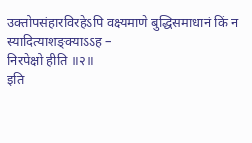उक्तोपसंहारविरहेऽपि वक्ष्यमाणे बुद्धिसमाधानं किं न स्यादित्याशङ्क्याऽऽह –
निरपेक्षो हीति ॥२॥
इति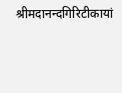श्रीमदानन्दगिरिटीकायां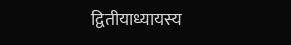द्वितीयाध्यायस्य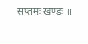सप्तमः खण्डः ॥